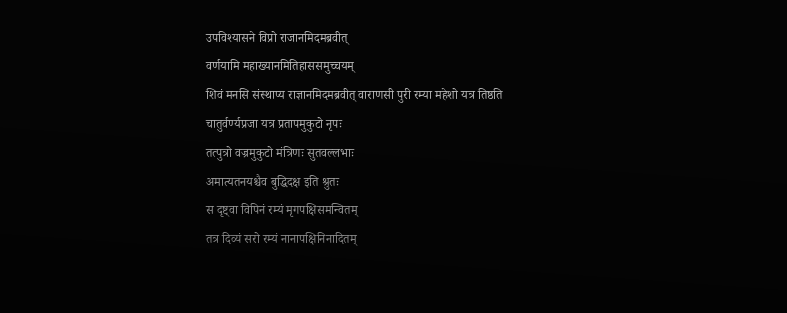उपविश्यासने विप्रो राजानमिदमब्रवीत्
वर्णयामि महाख्यानमितिहाससमुच्चयम्
शिवं मनसि संस्थाप्य राज्ञानमिदमब्रवीत् वाराणसी पुरी रम्या महेशो यत्र तिष्ठति
चातुर्वर्ण्यप्रजा यत्र प्रतापमुकुटो नृपः
तत्पुत्रो वज्रमुकुटो मंत्रिणः सुतवल्लभाः
अमात्यतनयश्चैव बुद्धिदक्ष इति श्रुतः
स दृष्ट्वा विपिनं रम्यं मृगपक्षिसमन्वितम्
तत्र दिव्यं सरो रम्यं नानापक्षिनिनादितम्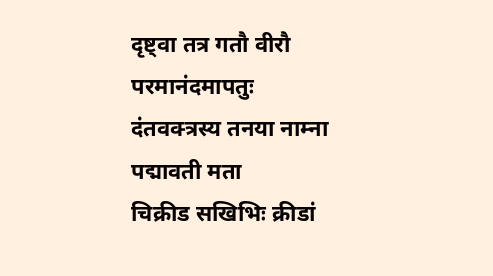दृष्ट्वा तत्र गतौ वीरौ परमानंदमापतुः
दंतवक्त्रस्य तनया नाम्ना पद्मावती मता
चिक्रीड सखिभिः क्रीडां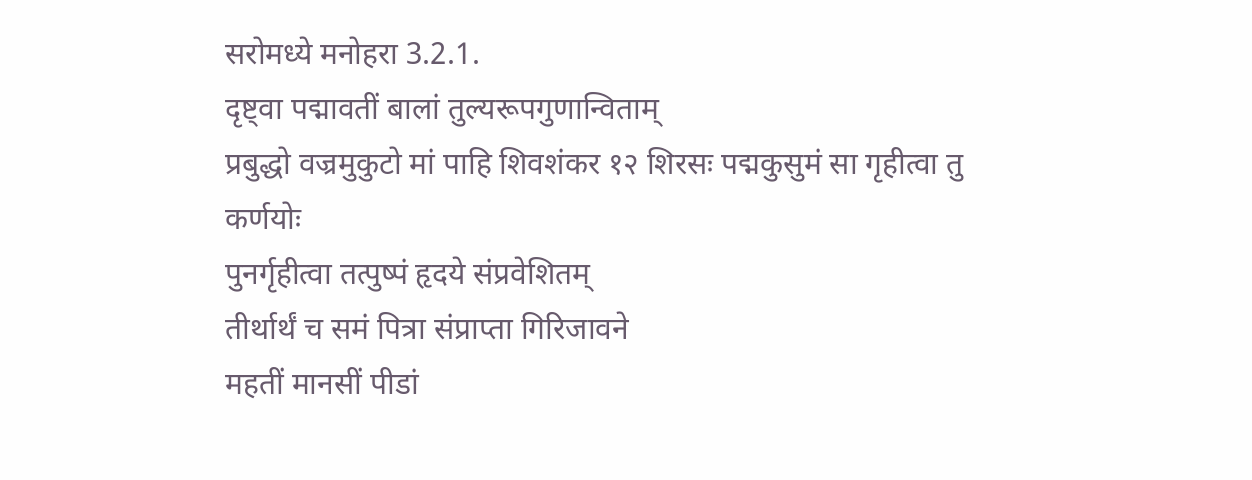सरोमध्ये मनोहरा 3.2.1.
दृष्ट्वा पद्मावतीं बालां तुल्यरूपगुणान्विताम्
प्रबुद्धो वज्रमुकुटो मां पाहि शिवशंकर १२ शिरसः पद्मकुसुमं सा गृहीत्वा तु कर्णयोः
पुनर्गृहीत्वा तत्पुष्पं हृदये संप्रवेशितम्
तीर्थार्थं च समं पित्रा संप्राप्ता गिरिजावने
महतीं मानसीं पीडां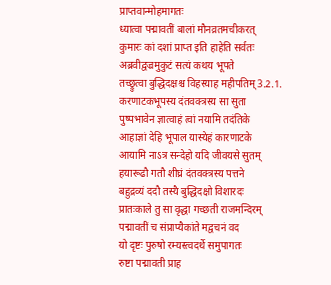प्राप्तवान्मोहमागतः
ध्यात्वा पद्मावतीं बालां मौनव्रतमचीकरत्
कुमारः कां दशां प्राप्त इति हाहेति सर्वतः
अब्रवीद्वज्रमुकुटं सत्यं कथय भूपते
तच्छ्रुत्वा बुद्धिदक्षश्च विहस्याह महीपतिम् 3.2.1.
करणाटकभूपस्य दंतवक्त्रस्य सा सुता
पुष्पभावेन ज्ञात्वाहं त्वां नयामि तदंतिके
आहाज्ञां देहि भूपाल यास्येहं कारणाटके
आयामि नाऽत्र सन्देहो यदि जीवयसे सुतम्
हयारूढौ गतौ शीघ्रं दंतवक्त्रस्य पत्तने
बहुद्रव्यं ददौ तस्यै बुद्धिदक्षो विशारदः
प्रातःकाले तु सा वृद्धा गच्छती राजमन्दिरम्
पद्मावतीं च संप्राप्यैकांते मद्वचनं वद
यो दृष्टः पुरुषो रम्यस्त्वदर्थे समुपागतः
रुष्टा पद्मावती प्राह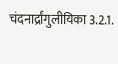चंदनार्द्रांगुलीयिका 3.2.1.